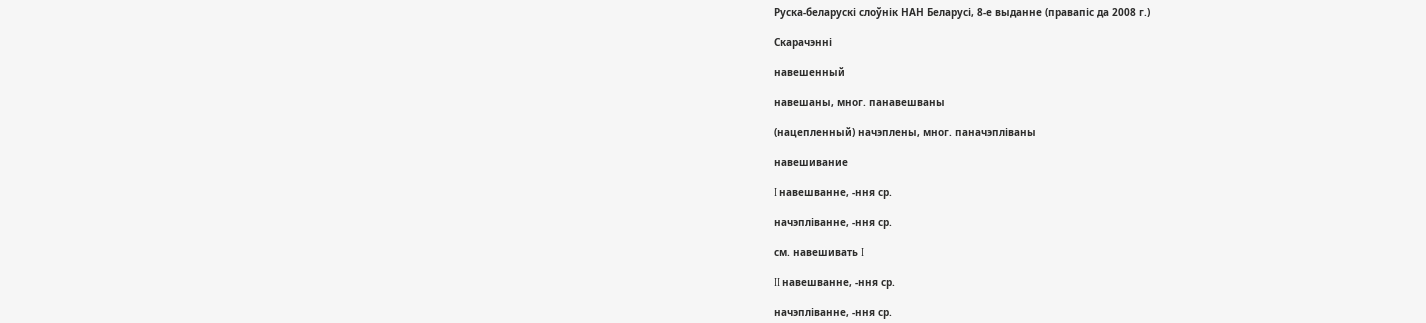Руска-беларускі слоўнік НАН Беларусі, 8-е выданне (правапіс да 2008 г.)

Скарачэнні

навешенный

навешаны, мног. панавешваны

(нацепленный) начэплены, мног. паначэпліваны

навешивание

I навешванне, -ння ср.

начэпліванне, -ння ср.

см. навешивать I

II навешванне, -ння ср.

начэпліванне, -ння ср.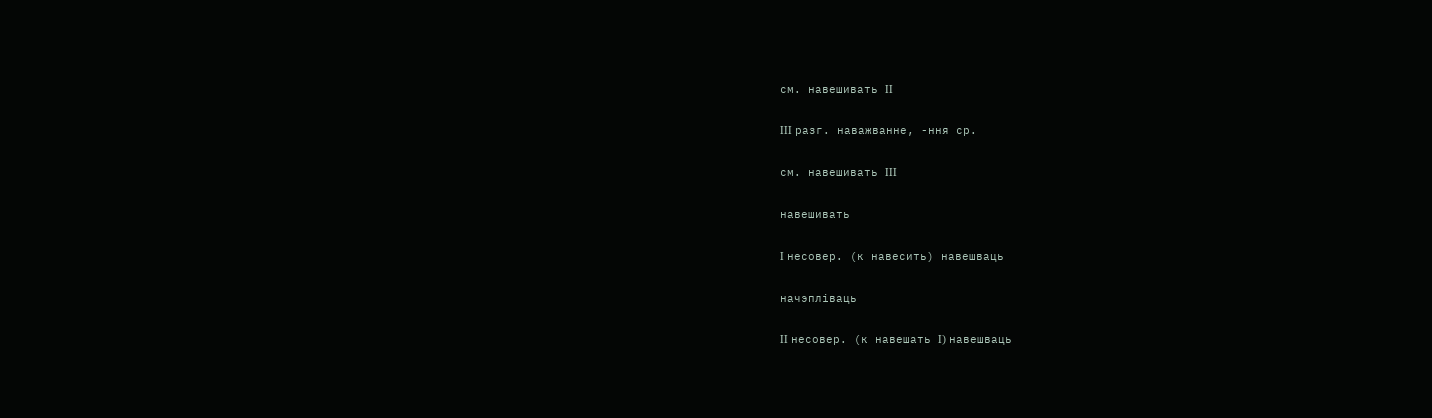см. навешивать II

III разг. наважванне, -ння ср.

см. навешивать III

навешивать

I несовер. (к навесить) навешваць

начэпліваць

II несовер. (к навешать I) навешваць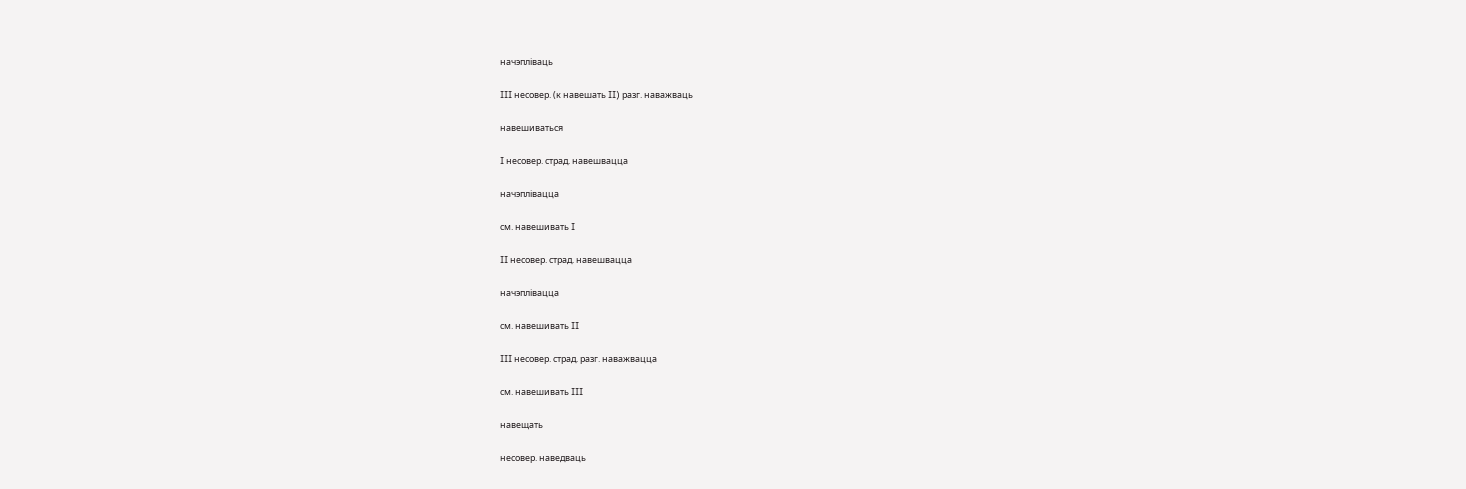начэпліваць

III несовер. (к навешать II) разг. наважваць

навешиваться

I несовер. страд. навешвацца

начэплівацца

см. навешивать I

II несовер. страд. навешвацца

начэплівацца

см. навешивать II

III несовер. страд. разг. наважвацца

см. навешивать III

навещать

несовер. наведваць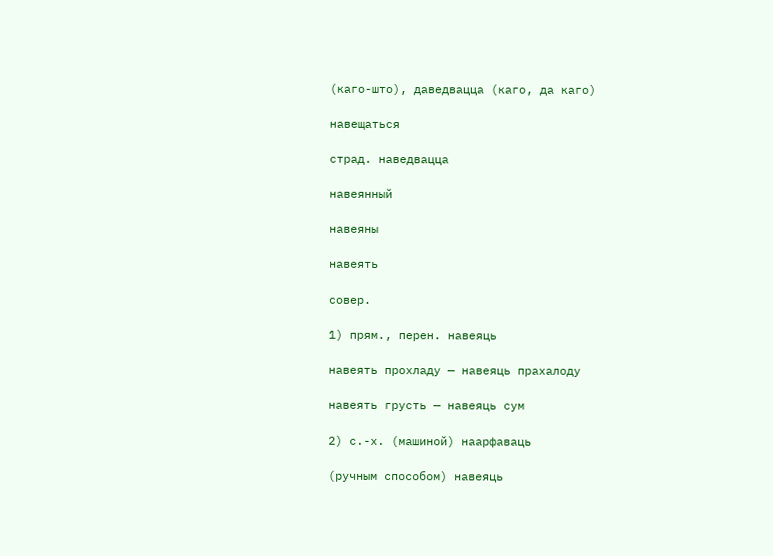(каго-што), даведвацца (каго, да каго)

навещаться

страд. наведвацца

навеянный

навеяны

навеять

совер.

1) прям., перен. навеяць

навеять прохладу — навеяць прахалоду

навеять грусть — навеяць сум

2) с.-х. (машиной) наарфаваць

(ручным способом) навеяць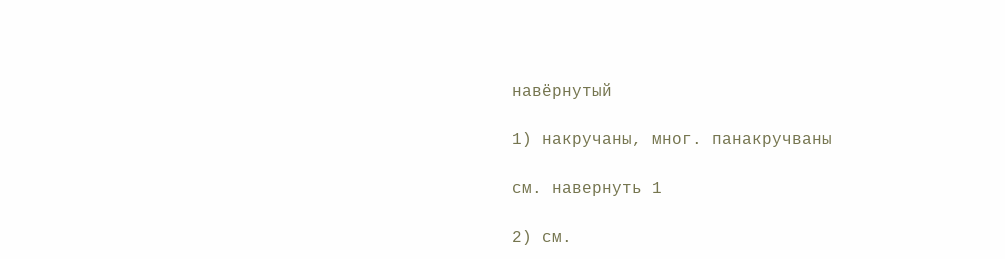навёрнутый

1) накручаны, мног. панакручваны

см. навернуть 1

2) см.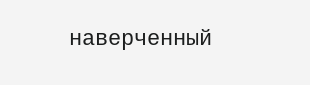наверченный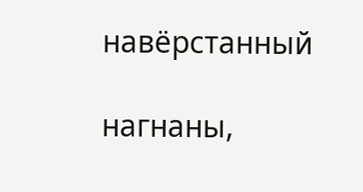навёрстанный

нагнаны,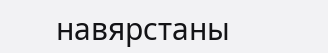навярстаны